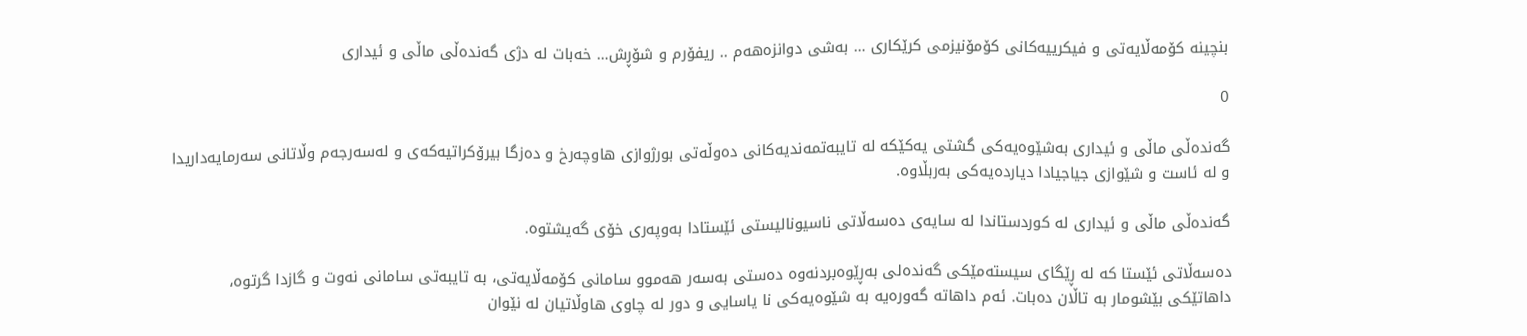بنچینە کۆمەڵایەتی ‌و فیکرییەکانی کۆمۆنیزمی کرێکاری … بەشی دوانزەهەم .. ریفۆرم و شۆڕش… خەبات لە دژی گەندەڵی ماڵی و ئیداری

0

گەندەڵی ماڵی و ئیداری بەشێوەیەکی گشتی یەکێکە لە تایبەتمەندیەکانی دەوڵەتی بورژوازی هاوچەرخ و دەزگا بیرۆکراتیەکەی ‌و لەسەرجەم وڵاتانی سەرمایەداریدا‌ و لە ئاست و شێوازی جیاجیادا دیاردەیەکی بەربڵاوە.

گەندەڵی ماڵی و ئیداری لە کوردستاندا لە سایەی دەسەڵاتی ناسیونالیستی ئێستادا بەوپەری خۆی گەیشتوە.

دەسەڵاتی ئێستا کە لە ڕێگای سیستەمێکی گەندەلی بەڕێوەبردنەوە دەستی بەسەر هەموو سامانی کۆمەڵایەتی، بە تایبەتی سامانی نەوت و گازدا گرتوە، داهاتێکی بێشومار بە تاڵان دەبات. ئەم داهاتە گەورەیە بە شێوەیەکی نا یاسایی و دور لە چاوی هاوڵاتیان لە نێوان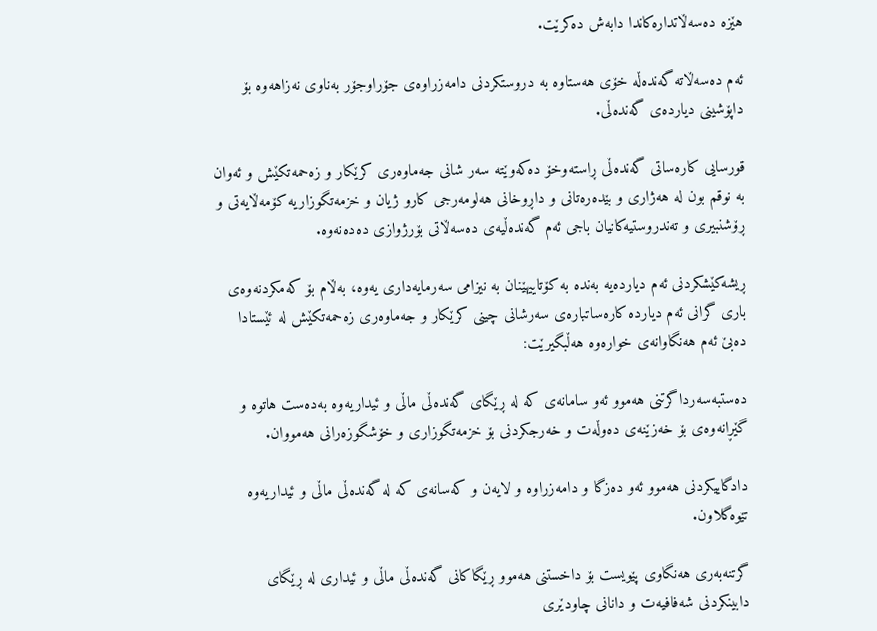هێزە دەسەڵاتدارەکاندا دابه‌ش دەکرێت.

ئەم دەسەڵاتە گەندەڵە خۆی هەستاوە بە دروستکردنی دامەزراوەی جۆراوجۆر بەناوی نەزاهەوە بۆ داپۆشینی دیاردەی گەندەڵی.

قورسایی کارەساتی گەندەڵی ڕاستەوخۆ دەکەوێتە سەر شانی جەماوەری کرێکار و زەحمەتکێش و ئەوان بە نوقم بون لە هەژاری و بێدەرەتانی و داڕوخانی هەلومەرجی کارو ژیان و خزمەتگوزاریە کۆمەڵایەتی و ڕۆشنبیری ‌و تەندروستیه‌کانیان باجی ئەم گەندەڵیەی دەسەڵاتی بۆرژوازی دەدەنەوە.

ڕیشەکێشکردنی ئەم دیاردەیە بەندە بە کۆتاییهێنان بە نیزامی سەرمایەداری یەوە، بەڵام بۆ کەمکردنەوەی باری گرانی ئەم دیاردە کارەساتبارەی سەرشانی چینی کرێکار و جەماوەری زەحمەتکێش لە ئێستادا دەبێ ئەم هەنگاوانەی خوارەوە هەڵبگیرێت:

دەستبەسەرداگرتنی هەموو ئەو سامانەی کە لە ڕێگای گەندەڵی ماڵی و ئیداریەوە بەدەست هاتوە و گێڕانەوەی بۆ خەزێنەی دەوڵەت و خەرجکردنی بۆ خزمەتگوزاری و خۆشگوزەرانی هەمووان.

دادگاییکردنی هەموو ئەو دەزگا و دامەزراوە و لایەن ‌و کەسانەی کە لە گەندەڵی ماڵی و ئیداریەوە تێوەگلاون.

گرتنەبەری هەنگاوی پێویست بۆ داخستنی هەموو ڕێگاکانی گەندەڵی ماڵی و ئیداری لە ڕێگای دابینکردنی شەفافیەت ‌و دانانی چاودێری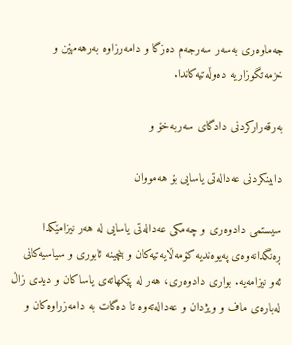جەماوەری بەسەر سەرجەم دەزگا و دامەرزاوە بەرهەمهێن ‌و خزمەتگوزاریە دەوڵەتیەکاندا.

به‌رقه‌راركردنی‌ دادگای‌ سه‌ربه‌خۆ ‌و

دابینكردنی‌ عه‌داله‌تی‌ یاسایی بۆ هه‌مووان

سیستمی‌ دادوەری ‌و چه‌مكی‌ عه‌داله‌تی‌ یاسایی له‌ هه‌ر نیزامێكدا ڕه‌نگدانه‌وه‌ی‌ په‌یوه‌ندیه‌ كۆمه‌ڵایه‌تیه‌كان ‌و بنچینە ئابوری ‌و سیاسیەکانی ‌ ئه‌و نیزامه‌یه‌. بواری دادوەری، هه‌ر له‌ پێكهاته‌ی‌ یاساكان ‌و دیدی‌ زاڵ‌ له‌باره‌ی‌ ماف و ویژدان و عه‌داله‌ته‌وه‌ تا ده‌گات به‌ دامه‌زراوه‌كان ‌و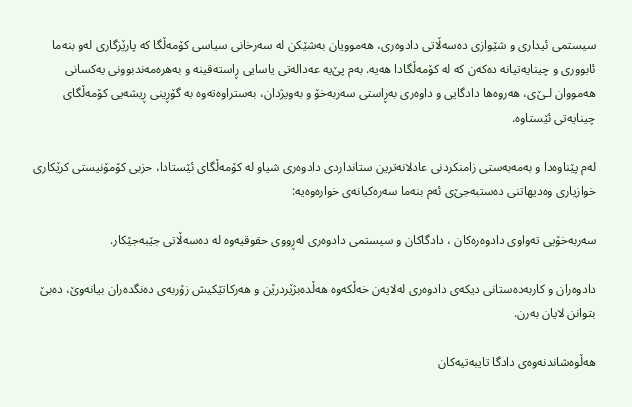سیستمی‌ ئیداری ‌‌و شێوازی‌ ده‌سه‌ڵاتی‌ دادوەری‌، هەموویان به‌شێكن له‌ سەرخانی سیاسی‌ كۆمه‌ڵگا كه‌ پارێزگاری‌ له‌و بنه‌ما ئابووری ‌‌و چینایه‌تیانه‌ ده‌كه‌ن كه‌ له ‌كۆمه‌ڵگادا هه‌یه‌. به‌م پێ‌یه‌ عه‌داله‌تی‌ یاسایی ڕاسته‌قینه‌‌ و به‌هره‌مه‌ندبوونی‌ یه‌كسانی‌ هه‌مووان لـێ‌ی‌، هه‌روه‌ها دادگایی ‌و داوه‌ری‌ بەڕاستی‌ سه‌ربه‌خۆ ‌و بەویژدان، به‌ستراوه‌ته‌وه‌ به‌ گۆڕینی‌ ڕیشه‌یی‌ كۆمه‌ڵگای‌ چینایه‌تی‌ ئێستاوه‌.

لەم پێناوەدا و به‌مه‌به‌ستی‌ زامنكردنی‌ عادلانه‌ترین ستانداردی‌ دادوەری شیاو له‌ كۆمه‌ڵگای‌ ئێستادا، حزبی كۆمۆنیستی‌ كرێكاری‌ خوازیاری‌ وه‌دیهاتنی‌ ده‌ستبه‌جێ‌ی‌ ئه‌م بنه‌ما سەرەکیانەی خواره‌وه‌یه:

سه‌ربه‌خۆیی‌ تەواوی دادوەرەکان ، دادگاكان ‌و سیستمی‌ دادوەری له‌ڕووی‌ حقوقیه‌وه‌ له ‌ده‌سه‌ڵاتی‌ جێبەجێکار‌.

دادوەران ‌و كاربه‌ده‌ستانی‌ دیكه‌ی‌ دادوەری له‌لایه‌ن خه‌ڵكه‌وه‌ هه‌ڵده‌بژێردرێن ‌و هه‌ركاتێكیش زۆربه‌ی‌ ده‌نگده‌ران بیانەوێ، دەبێ بتوانن لایان به‌رن.

هه‌ڵوه‌شاندنه‌وه‌ی‌ دادگا تایبه‌تیه‌كان‌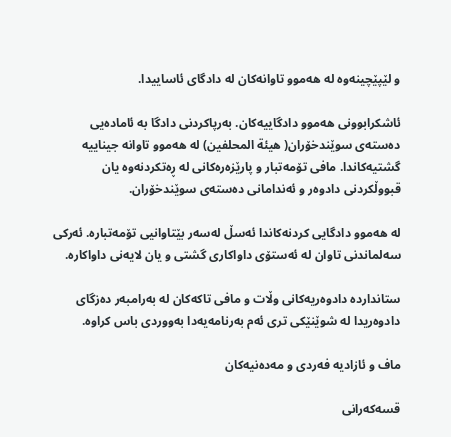و لێپێچینه‌وه‌ له‌ هه‌موو تاوانه‌كان له ‌دادگای‌ ئاساییدا.

ئاشكرابوونی‌ هه‌موو دادگاییه‌كان. به‌رپاكردنی‌ دادگا بە ئاماده‌یی دەستەی سوێندخۆران( هیئة المحلفین) له‌ هه‌موو تاوانه‌ جیناییه‌ گشتیه‌كاندا. مافی‌ تۆمەتبار ‌و پارێزه‌ره‌كانی‌ له‌ ڕه‌تكردنه‌وه‌ یان قبووڵكردنی‌ دادوەر و ئه‌ندامانی‌ دەستەی سوێندخۆران.

له‌ هه‌موو دادگایی كردنه‌كاندا ئه‌سڵ‌ له‌سه‌ر بێتاوانیی‌ تۆمەتبارە‌. ئه‌ركی‌ سه‌لماندنی‌ تاوان له ‌ئه‌ستۆی‌ داواكاری‌ گشتی ‌‌و یان لایه‌نی‌ داواكاره‌.

ستانداردە‌ دادوەریەکانی وڵات ‌و مافی‌ تاكه‌كان له ‌به‌رامبه‌ر ده‌زگای‌ دادوەریدا له ‌شوێنێكی‌ تری‌ ئه‌م به‌رنامه‌یه‌دا به‌ووردی‌ باس كراوه‌.

ماف ‌و ئازادیه‌ فه‌ردی‌‌ و مه‌ده‌نیه‌كان

قسه‌كه‌رانی‌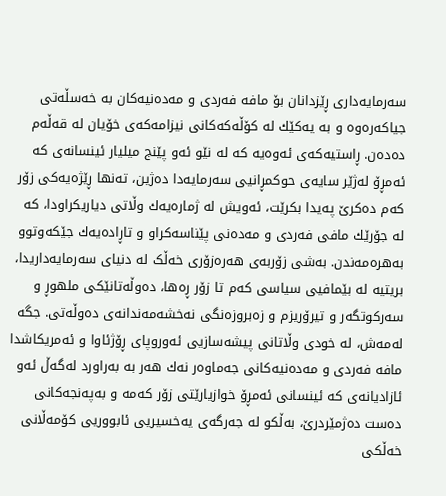سه‌رمایه‌داری‌ ڕێزدانان بۆ مافه‌ فه‌ردی ‌‌و مه‌ده‌نیه‌كان به‌ خه‌سڵه‌تی‌ جیاكه‌ره‌وه ‌‌و به ‌یه‌كێك له‌ كۆڵه‌كه‌كانی‌ نیزامه‌كه‌ی‌ خۆیان له ‌قه‌ڵه‌م ده‌ده‌ن. ڕاستیه‌كه‌ی‌ ئه‌وه‌یه‌ كه‌ له‌ نێو ئه‌و پێنج میلیار ئینسانه‌ی‌ كه‌ ئه‌مڕۆ له‌ژێر سایه‌ی‌ حوكمڕانیی‌ سه‌رمایه‌دا ده‌ژین، ته‌نها ڕێژه‌یه‌كی‌ زۆر كه‌م ده‌كرێ‌ په‌یدا بكرێت، ئه‌ویش له‌ ژماره‌یه‌ك وڵاتی دیاریكراودا، كه‌ له ‌جۆرێك مافی‌ فه‌ردی ‌‌و مه‌ده‌نی‌ پێناسه‌كراو ‌و تاڕاده‌یه‌ك جێكه‌وتوو به‌هره‌مه‌ندن. بەشی زۆربه‌ی‌ هه‌ره‌زۆری‌ خەڵک لە دنیای سه‌رمایه‌داریدا‌، بریتیە لە بێمافیی‌ سیاسی‌ كه‌م تا زۆر ڕه‌ها، ده‌وڵه‌تانێكی‌ ملهوڕ ‌و سه‌ركوتگه‌ر و تیرۆریزم ‌و زه‌بروزه‌نگی‌ نەخشەمەندانەی‌ ده‌وڵه‌تی. جگه‌ له‌مه‌ش، له ‌خودی‌ وڵاتانی‌ پیشه‌سازیی‌ ئه‌وروپای‌ ڕۆژئاوا ‌و ئه‌مریكاشدا مافه‌ فه‌ردی ‌‌و مه‌ده‌نیه‌كانی‌ جه‌ماوه‌ر نه‌ك هه‌ر به‌ به‌راورد له‌گه‌ڵ‌ ئه‌و ئازادیانه‌ی كه‌ ئینسانی‌ ئه‌مڕۆ خوازیارێتی‌ زۆر كه‌مه ‌‌و به‌په‌نجه‌كانی‌ ده‌ست ده‌ژمێردرێ‌، به‌ڵكو له‌ جەرگەی‌ یه‌خسیریی‌ ئابووریی‌ كۆمه‌ڵانی‌ خه‌ڵكی‌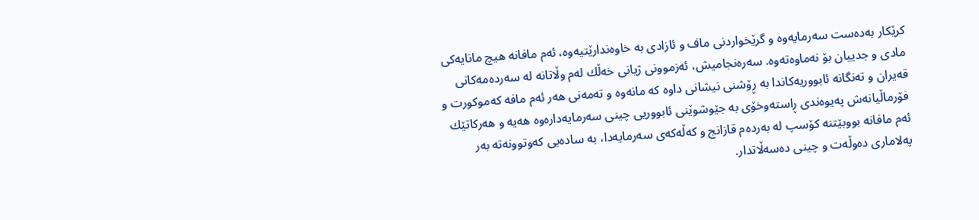كرێكار به‌ده‌ست سه‌رمایه‌وه ‌‌و گرێخواردنی ماف‌ و ئازادی‌ به‌ خاوه‌ندارێتیه‌وه‌، ئه‌م مافانه‌ هیچ مانایەکی مادی ‌و جدییان بۆ نەماوەتەوە. سه‌ره‌نجامیش، ئه‌زموونی‌ ژیانی‌ خه‌ڵك له‌م وڵاتانه‌ له‌ سه‌رده‌مه‌كانی‌ قه‌یران ‌و ته‌نگانه‌ ئابووریه‌كاندا به‌ ڕۆشنی‌ نیشانی‌ داوه‌ كه‌ مانه‌وه ‌‌و ته‌مه‌نی‌ هه‌ر ئه‌م مافه‌ كه‌موكورت ‌و فۆرماڵیانه‌ش په‌یوه‌ندی‌ ڕاسته‌وخۆی‌ به‌ جێوشوێنی‌ ئابووریی‌ چینی‌ سه‌رمایه‌داره‌وه‌ هه‌یه ‌‌و هه‌ركاتێك ئه‌م مافانه‌ بووبێتنه‌ كۆسپ له ‌به‌رده‌م قازانج ‌و كه‌ڵه‌كه‌ی‌ سه‌رمایه‌دا، به ‌ساده‌یی‌ كه‌وتوونه‌ته‌ به‌ر په‌لاماری‌ ده‌وڵه‌ت ‌و چینی‌ ده‌سه‌ڵاتدار.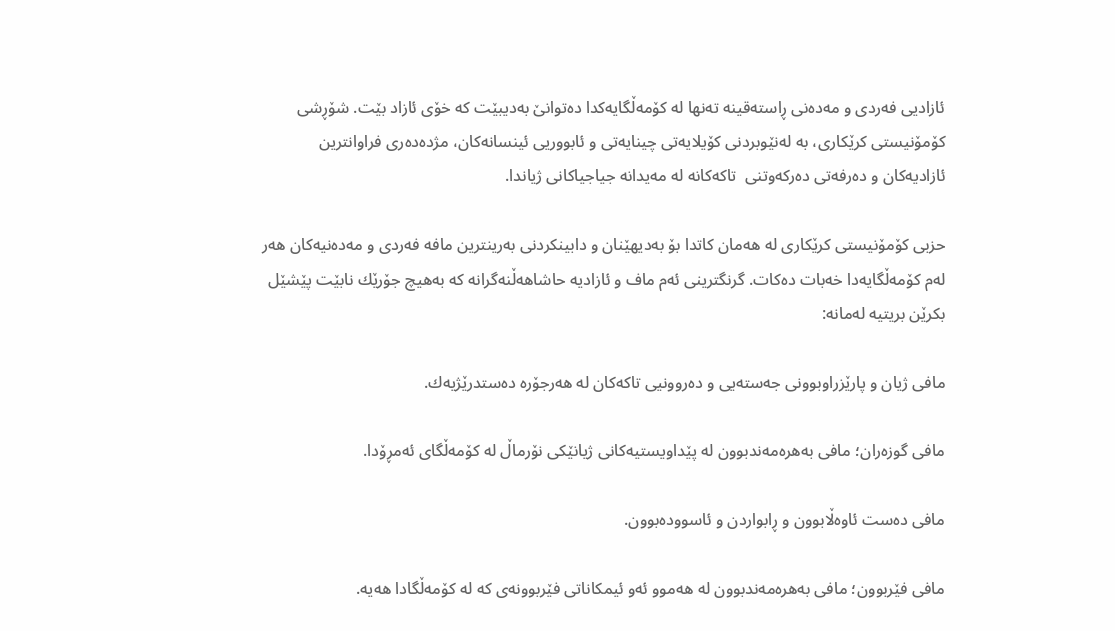ئازادیی‌ فه‌ردی ‌‌و مه‌ده‌نی‌ ڕاسته‌قینه‌ ته‌نها له‌ كۆمه‌ڵگایه‌كدا ده‌توانێ‌ به‌دیبێت كه‌ خۆی‌ ئازاد بێت. شۆڕشی‌ كۆمۆنیستی‌ كرێكاری‌، به‌ له‌نێوبردنی‌ کۆیلایەتی‌ چینایه‌تی‌‌ و ئابووریی‌ ئینسانه‌كان، مژده‌ده‌ری‌ فراوانترین ئازادیه‌كان ‌و ده‌رفه‌تی‌ دەرکەوتنی ‌ تاكه‌كانه‌ له‌ مه‌یدانه‌ جیاجیاكانی‌ ژیاندا.

حزبی كۆمۆنیستی‌ كرێكاری‌ له‌ هه‌مان كاتدا بۆ به‌دیهێنان ‌و دابینكردنی‌ به‌رینترین مافه‌ فه‌ردی ‌‌و مه‌ده‌نیه‌كان هه‌ر له‌م كۆمه‌ڵگایه‌دا خه‌بات ده‌كات. گرنگترینی‌ ئه‌م ماف‌ و ئازادیه‌ حاشاهه‌ڵنه‌گرانه‌ كه‌ به‌هیچ جۆرێك نابێت پێشێل بكرێن بریتیه‌ له‌مانه‌:

مافی‌ ژیان ‌و پارێزراوبوونی‌ جه‌سته‌یی ‌‌و ده‌روونیی‌ تاكه‌كان له‌ هه‌رجۆره‌ دەستدرێژیەك.

مافی‌ گوزه‌ران؛ مافی‌ به‌هره‌مه‌ندبوون له‌ پێداویستیه‌كانی‌ ژیانێكی‌ نۆرماڵ‌ له‌ كۆمه‌ڵگای‌ ئه‌مڕۆدا.

مافی‌ ده‌ست ئاوه‌ڵابوون ‌و ڕابواردن ‌و ئاسووده‌بوون.

مافی‌ فێربوون؛ مافی‌ به‌هره‌مه‌ندبوون له‌ هه‌موو ئه‌و ئیمكاناتی‌ فێربوونه‌ی‌ كه‌ له‌ كۆمه‌ڵگادا هه‌یه‌.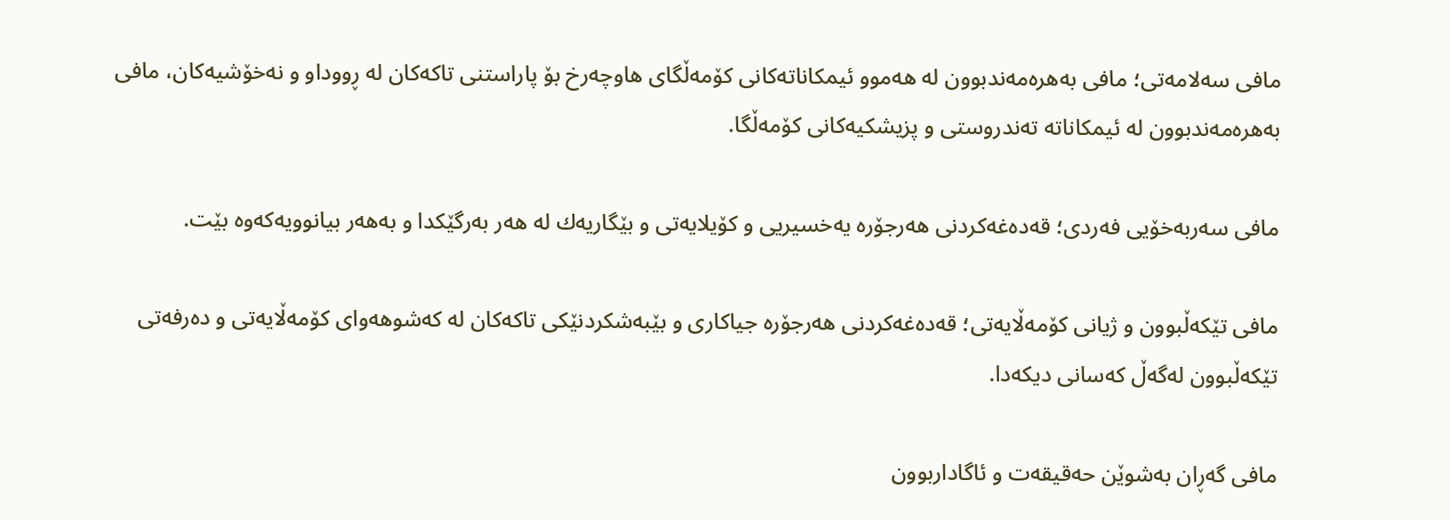مافی‌ سەلامەتی؛ مافی‌ به‌هره‌مه‌ندبوون له‌ هه‌موو ئیمكاناته‌كانی‌ كۆمه‌ڵگای‌ هاوچه‌رخ بۆ پاراستنی‌ تاكه‌كان له‌ ڕووداو ‌‌و نه‌خۆشیه‌كان، مافی‌ به‌هره‌مه‌ندبوون له‌ ئیمكاناته‌ ته‌ندروستی ‌‌و پزیشكیه‌كانی‌ كۆمه‌ڵگا.

مافی‌ سه‌ربه‌خۆیی‌ فه‌ردی؛ قه‌ده‌غه‌كردنی‌ هه‌رجۆره‌ یه‌خسیریی ‌‌و كۆیلایه‌تی ‌‌و بێگاریه‌ك له‌ هه‌ر به‌رگێكدا ‌و به‌هه‌ر بیانوویه‌كه‌وه‌ بێت.

مافی‌ تێكه‌ڵبوون ‌و ژیانی‌ كۆمه‌ڵایه‌تی؛ قه‌ده‌غه‌كردنی‌ هه‌رجۆره‌ جیاكاری ‌و بێبه‌شكردنێكی‌ تاكه‌كان له‌ كه‌شوهه‌وای‌ كۆمه‌ڵایه‌تی ‌‌و ده‌رفه‌تی‌ تێكه‌ڵبوون له‌گه‌ڵ‌ كه‌سانی‌ دیكه‌دا.

مافی‌ گەڕان به‌شوێن حه‌قیقه‌ت ‌و ئاگاداربوون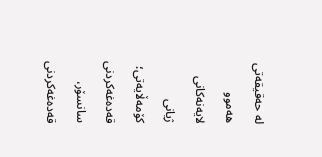له‌ حه‌قیقه‌تی‌ هه‌موو لایه‌نه‌كانی‌ ژیانی‌ كۆمه‌ڵایه‌تی؛ قه‌ده‌غه‌كردنی‌ سانسۆر، قه‌ده‌غه‌كردنی‌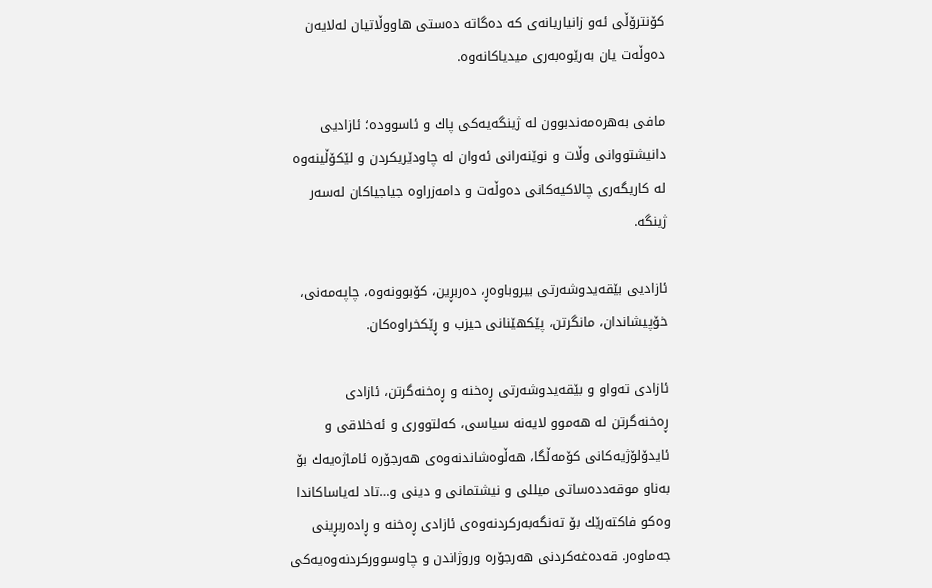كۆنترۆڵی‌ ئه‌و زانیاریانه‌ی‌ كه‌ ده‌گاته‌ ده‌ستی‌ هاووڵاتیان لەلایەن دەوڵەت یان بەرێوەبەری میدیاکانەوە.

مافی‌ به‌هره‌مه‌ندبوون له‌ ژینگه‌یه‌كی‌ پاك ‌و ئاسووده؛ ئازادیی‌ دانیشتووانی‌ وڵات ‌و نوێنه‌رانی‌ ئه‌وان له‌ چاودێریكردن‌ و لێكۆڵینه‌وه‌ له‌ كاریگه‌ری‌ چالاكیه‌كانی‌ ده‌وڵه‌ت ‌و دامه‌زراوه‌ جیاجیاكان له‌سه‌ر ژینگه‌.

ئازادیی‌ بێقه‌یدوشه‌رتی‌ بیروباوه‌ڕ، دەربڕین، كۆبوونه‌وه‌، چاپه‌مه‌نی‌، خۆپیشاندان، مانگرتن، پێكهێنانی‌ حیزب ‌و ڕێكخراوه‌كان.

ئازادی‌ تەواو و بێقه‌ید‌وشه‌رتی‌ ڕه‌خنه ‌‌و ڕه‌خنه‌گرتن، ئازادی‌ ڕه‌خنه‌گرتن له‌ هه‌موو لایه‌نه‌ سیاسی‌، كه‌لتووری ‌‌و ئه‌خلاقی ‌‌و ئایدۆلۆژیه‌كانی‌ كۆمه‌ڵگا، هه‌ڵوه‌شاندنه‌وه‌ی‌ هه‌رجۆره‌ ئاماژه‌یه‌ك بۆ به‌ناو موقه‌دده‌ساتی‌ میللی ‌‌و نیشتمانی ‌‌و دینی ‌‌و…تاد له‌یاساكاندا وه‌كو فاكته‌رێك بۆ ته‌نگه‌به‌ركردنه‌وه‌ی‌ ئازادی‌ ڕه‌خنه ‌‌و ڕاده‌ربڕینی‌ جه‌ماوه‌ر. قه‌ده‌غه‌كردنی‌ هه‌رجۆره‌ وروژاندن ‌و چاوسووركردنه‌وه‌یه‌كی‌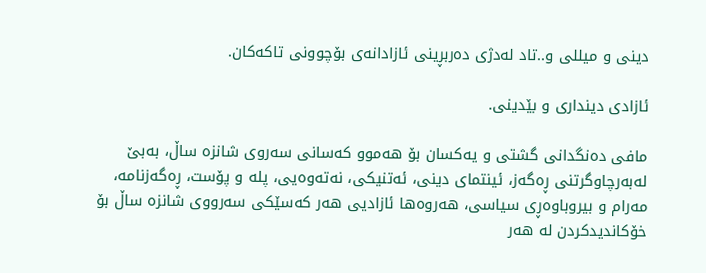دینی ‌‌و میللی‌‌ و..تاد له‌دژی‌ ده‌ربڕینی‌ ئازادانه‌ی‌ بۆچوونی‌ تاكه‌كان.

ئازادی‌ دینداری‌ ‌و بێدینی‌.

مافی‌ ده‌نگدانی‌ گشتی ‌‌و یه‌كسان بۆ هه‌موو كه‌سانی‌ سه‌روی‌ شانزه‌ ساڵ‌، به‌بێ‌ له‌به‌رچاوگرتنی‌ ڕه‌گه‌ز، ئینتمای‌ دینی‌، ئه‌تنیكی، نه‌ته‌وه‌یی، پلە و پۆست‌، ڕه‌گه‌زنامه‌، مه‌رام ‌و بیروباوه‌ڕی‌ سیاسی‌، هه‌روه‌ها ئازادیی‌ هه‌ر كه‌سێكی‌ سه‌رووی‌ شانزه‌ ساڵ‌ بۆ خۆكاندیدكردن له‌ هه‌ر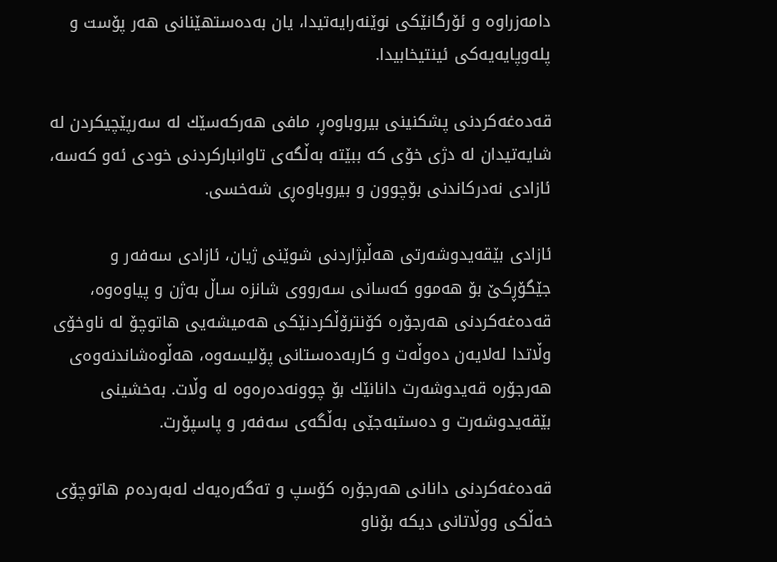دامه‌زراوه ‌‌و ئۆرگانێكی‌ نوێنه‌رایه‌تیدا،‌ یان به‌ده‌ستهێنانی‌ هه‌ر پۆست ‌و پله‌‌وپایه‌یه‌كی‌ ئینتیخابیدا.

قه‌ده‌غه‌كردنی‌ پشكنینی‌ بیروباوه‌ڕ، مافی‌ هه‌ركه‌سێك له‌ سه‌رپێچیكردن له‌ شایه‌تیدان له ‌دژی‌ خۆی‌ كه‌ ببێته‌ به‌ڵگه‌ی‌ تاوانباركردنی‌ خودی‌ ئه‌و كه‌سه‌، ئازادی‌ نەدرکاندنی بۆچوون ‌و بیروباوه‌ڕی‌ شه‌خسی.

ئازادی‌ بێقه‌یدوشه‌رتی‌ هه‌ڵبژاردنی‌ شوێنی‌ ژیان، ئازادی‌ سه‌فه‌ر ‌و جێگۆڕكێ‌ بۆ هه‌موو كه‌سانی‌ سه‌رووی‌ شانزه‌ ساڵ‌ به‌ژن ‌و پیاوه‌وه‌، قه‌ده‌غه‌كردنی‌ هه‌رجۆره‌ كۆنترۆڵكردنێكی‌ هه‌میشه‌یی‌ هاتوچۆ له ‌ناوخۆی‌ وڵاتدا له‌لایه‌ن ده‌وڵه‌ت ‌و كاربه‌ده‌ستانی‌ پۆلیسەوە‌، هه‌ڵوه‌شاندنه‌وه‌ی‌ هه‌رجۆره‌ قه‌یدوشه‌رت دانانێك بۆ چوونه‌ده‌ره‌وه‌ له‌ وڵات. به‌خشینی‌ بێقه‌یدوشه‌رت‌ و ده‌ستبه‌جێی‌ بەڵگەی سەفەر و پاسپۆرت.

قه‌ده‌غه‌كردنی‌ دانانی‌ هه‌رجۆره‌ كۆسپ ‌و ته‌گه‌ره‌یه‌ك له‌به‌رده‌م هاتوچۆی خەڵکی ووڵاتانی دیکە بۆناو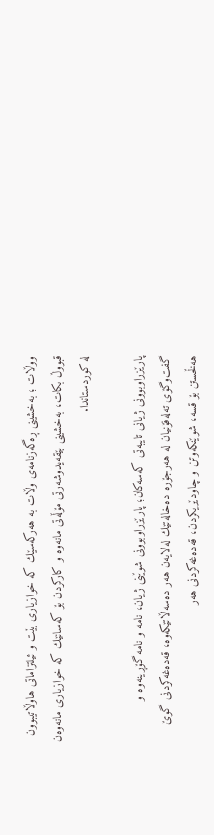ووڵات ؛ به‌خشینی‌ ڕه‌گه‌زنامه‌ی‌ وڵات به‌ هه‌ركه‌سێك كه‌ خوازیاری‌ بێت ‌و ئیلتزاماتی هاوڵاتیبوون قبووڵ‌ بكات، به‌خشینی‌ بێقه‌یدوشه‌رتی‌ مۆڵه‌تی‌ مانه‌وه‌‌ و كاركردن بۆ كه‌سانێك كه‌ خوازیاری‌ مانه‌وه‌ن له‌ كوردستاندا.

پارێزراوبوونی‌ ژیانی‌ تایبه‌تی‌ كه‌سه‌كان؛ پارێزراوبوونی‌ شوێنی‌ ژیان، نامه ‌و نامه گۆڕینه‌وه ‌‌و گفت‌وگۆی‌ ته‌له‌فۆنیان له‌ هه‌رجۆره‌ ده‌خاله‌تێك له‌لایه‌ن هه‌ر ده‌سه‌ڵاتێكه‌وه، قه‌ده‌غه‌كردنی‌ گوێ‌ هه‌ڵخستن بۆ قسه‌، شوێنكه‌وتن ‌و چاودێریكردن، قه‌ده‌غه‌كردنی‌ هه‌ر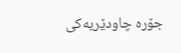جۆره‌ چاودێریه‌كی‌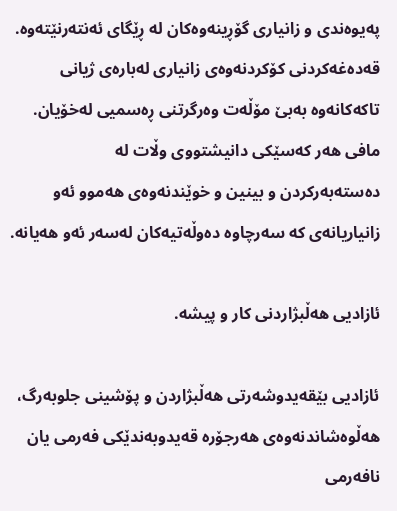په‌یوه‌ندی ‌‌و زانیاری گۆڕینه‌وه‌كان له‌ ڕێگای‌ ئه‌نته‌رنێته‌وه‌. قه‌ده‌غه‌كردنی‌ كۆكردنه‌وه‌ی‌ زانیاری‌ له‌باره‌ی‌ ژیانی‌ تاكه‌كانه‌وه‌ به‌بێ‌ مۆڵه‌ت وه‌رگرتنی‌ ڕه‌سمیی‌ له‌خۆیان. مافی‌ هه‌ر كه‌سێكی‌ دانیشتووی‌ وڵات له‌ ده‌سته‌به‌ركردن ‌و بینین ‌و خوێندنه‌وه‌ی‌ هه‌موو ئه‌و زانیاریانه‌ی‌ كه‌ سەرچاوە‌ ده‌وڵه‌تیه‌كان له‌سه‌ر ئه‌و هه‌یانه‌.

ئازادیی‌ هه‌ڵبژاردنی‌ كار ‌و پیشه‌.

ئازادیی‌ بێقه‌یدوشه‌رتی‌ هه‌ڵبژاردن ‌و پۆشینی جلوبه‌رگ، هه‌ڵوه‌شاندنه‌وه‌ی‌ هه‌رجۆره‌ قه‌یدوبه‌ندێکی فەرمی یان نافەرمی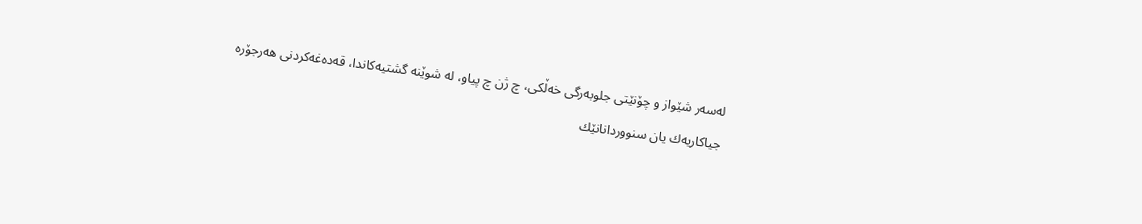له‌سه‌ر شێواز و چۆنێتی جلوبه‌رگی‌ خه‌ڵكی‌، چ ژن چ پیاو، له ‌شوێنه‌ گشتیه‌كاندا، قه‌ده‌غه‌كردنی‌ هه‌رجۆره‌ جیاكاریه‌ك یان سنووردانانێك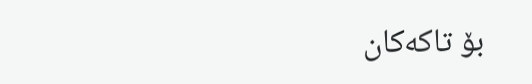بۆ تاكه‌كان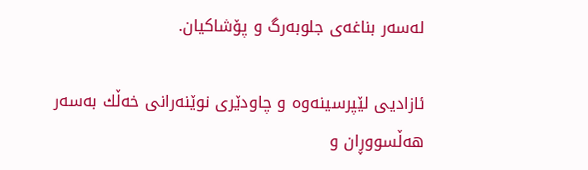له‌سه‌ر بناغه‌ی‌ جلوبه‌رگ ‌و پۆشاکیان.

ئازادیی‌ لێپرسینه‌وه‌‌ و چاودێری‌ نوێنه‌رانی‌ خه‌ڵك به‌سه‌ر هه‌ڵسووڕان ‌‌و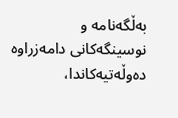به‌ڵگه‌نامه ‌‌و نوسینگه‌كانی‌ دامه‌زراوه‌ ده‌وڵه‌تیه‌كاندا،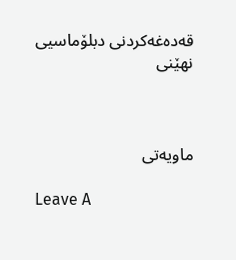قه‌ده‌غه‌كردنی‌ دبلۆماسیی‌ نهێنی



ماویەتی

Leave A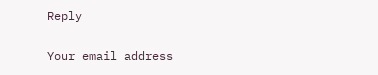Reply

Your email address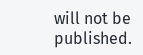will not be published.